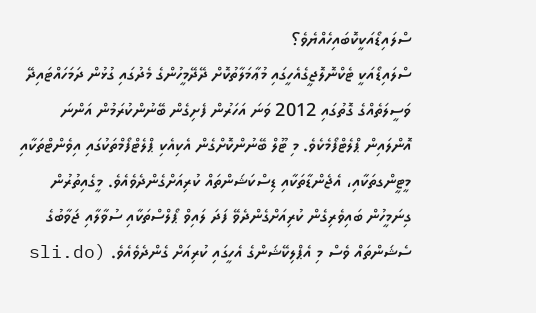ސްލައިޑޯއަކީކޮބައިހެއްޔެވެ؟
ސްލައިޑޯއަކީ ޓެކްނޮލޮޖީގެއެހީގައި މުޢާމަލާތުކޮށް ދޭދޭމީހުންގެ މެދުގައި ގުޅުން ދަމަހައްޓައިދޭ ވަސީލަތެއްގެ ގޮތުގައި 2012 ވަނަ އަހަރުން ފެށިގެން ބޭނުންކުރަމުން އަންނަ އޮންލައިން ޕްލެޓްފޯމެކެވެ. މި ޓޫލް ބޭނުންކޮށްގެން އެކިއެކި ޕްލެޓްފޯމްތަކުގައި އިވެންޓްތަކާއި މީޓީންގތަކާއި، އެޖެންޑާތަކާއި ޑިސްކަޝަންތައް ކުރިއަށްގެންދެވެއެވެ. މީގެއިތުރުން ގިނަމީހުން ބައިވެރިގެން ކުރިއަށްގެންދެވޭ ފަދަ ލައިވް ޕޯލްސްތަކާއި ސުވާލާއި ޖަވާބުގެ ސެޝަންތައް ވެސް މި އެޕްލިކޭޝަންގެ އެހީގައި ކުރިއަށް ގެންދެވެއެވެ. (sli.do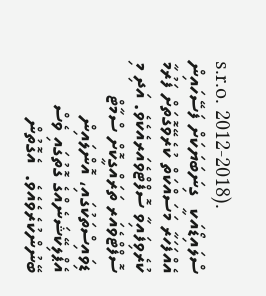s.r.o. 2012-2018).
ސްލައިޑޯއަކީ  ގިނަބަޔަކަށް ފަސޭހައިން އެއްފަހަރާ މަސައްކަތް ކުރެވޭގޮތަށް ފަރުމާ ކުރެވިފައިވާ ސޮފްޓްވެއަރއެކެވެ. އަދި މި ސޮފްޓްވެއަރ ތަރައްގީކޮށް ސްމާޓް ޑިވައިސްތަކުގައި، އޮންލައިން އެޕްލިކޭޝަނެއްގެ ގޮތުގައި ވެސް ބޭނުންކުރެވެއެވެ.  އެގޮތުން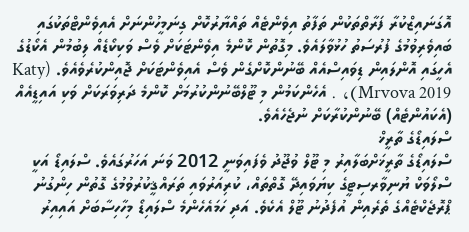އޮގަނައިޒްކުރާ ފަރާތްތަކުން ތަފާތު އިވެންޓެއް ތައްޔާރުކޮށް ގިނަމީހުންނަށް އެއިވެންޓްތަކުގައި ބައިވެރިވުމުގެ ފުރުސަތު ހުޅުވާލައެވެ. މިގޮތުން ކޮންމެ އިވެންޓަކަށް ވެސް ވަކިކޯޑެއް ލިބުމުން އެކޯޑުގެ އެހީގައި އޮންލައިން ޑިވައިސްއެއް ބޭނުންކޮށްގެން ވެސް އެއިވެންޓަކަށް ޖޮއިންކުރެވެއެވެ. (Katy Mrvova 2019)، . އެހެންކަމުން މި ޓޫލްބޭނުންކުރުމަށް ކޮންމެ ދަރިވަރަކަށް ވަކި އައިޑީއެއް (އެކައުންޓެއް) ބޭނުންކުރާކަށް ނުޖެހެއެވެ.
ސްލައިޑޯގެ ތާރީޚް
ސްލައިޑޯގެ ތާރީޚަށްބަލާއިރު މި ޓޫލް ވުޖޫދު ވެފައިވަނީ 2012 ވަނަ އަހަރުގައެވެ. ސްލައިޑޯ އަކީ ސްލޯވަކް ޔުނިވާރސިޓީގެ ކިޔަވައިދޭ ގޮތްތައް، ކުރިއަރުވައި ތަރައްޤީކުރުވުމުގެ ގޮތުން ހިންގުނު ޕްރޮޖެކްޓެއްގެ ތެރެއިން އުފެދުނު ޓޫލް އެކެވެ. އަދި ހަމައެހެންމެ ސްލައިޑޯ މިހާހިސާބަށް އައިއިރު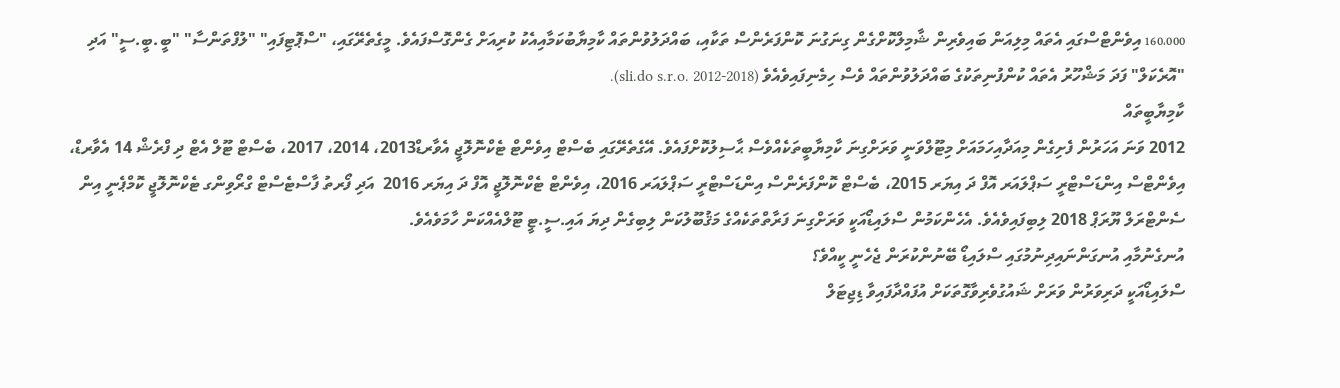160،000 އިވެންޓްސްގައި އެތައް މިލިއަން ބައިވެރިން ޝާމިލްކޮށްގެން ގިނަގުނަ ކޮންފަރެންސް ތަކާއި، ބައްދަލުވުންތައް ކާމިޔާބުކަމާއިއެކު ކުރިއަށް ގެންގޮސްފައެވެ. މީގެތެރޭގައި، "ސްޕޮޓިފައި" "ލުފްތަންސާ" "ބީ.ބީ.ސީ" އަދި "އޮރެކަލް" ފަދަ މަޝްހޫރު އެތައް ކުންފުނިތަކުގެ ބައްދަލުވުންތައް ވެސް ހިމެނިފައިވެއެވެ (sli.do s.r.o. 2012-2018).
ކާމިޔާބީތައް
2012 ވަނަ އަހަރުން ފެށިގެން މިއަދާއިހަމައަށް މިޓޫލްވަނީ ވަރަށްގިނަ ކާމިޔާބީތަކެއްވެސް ޙާސިލުކޮށްފައެވެ. އޭގެތެރޭގައި ބެސްޓް އިވެންޓް ޓެކްނޮލޮޖީ އެވާރޑް2013، 2014، 2017، ބެސްޓް ޓޫލް އެޓް ދި ފްރެޝް 14 އެވާރޑް، އިވެންޓްސް އިންޑަސްޓްރީ ސަޕްލައަރ އޮފް ދަ އިޔަރ 2015، ބެސްޓް ކޮންފަރެންސް އިންޑަސްޓްރީ ސަޕްލައަރ 2016، އިވެންޓް ޓެކްނޮލޮޖީ އޮފް ދަ އިޔަރ 2016  އަދި ފޯރތު ފާސްޓެސްޓް ގްރޯވިންގ ޓެކްނޮލޮޖީ ކޮމްޕެނީ އިން ސެންޓްރަލް ޔޫރަޕް 2018 ލިބިފައިވެއެވެ. އެހެންކަމުން ސްލައިޑޯއަކީ ވަރަށްގިނަ ފަރާތްތަކެއްގެ މަޤުބޫލުކަން ލިބިގެން ދިޔަ އައި.ސީ.ޓީ ޓޫލްއެއްކަން ހާމަވެއެވެ.
އުނގެނުމާއި އުނގަންނައިދިނުމުގައި ސްލައިޑޯ ބޭނުންކުރަން ޖެހެނީ ކީއްވެ؟
ސްލައިޑޯއަކީ ދަރިވަރުން ވަރަށް ޝައުގުވެރިވާގޮތަކަށް އުފައްދާފައިވާ ޑިޖިޓަލް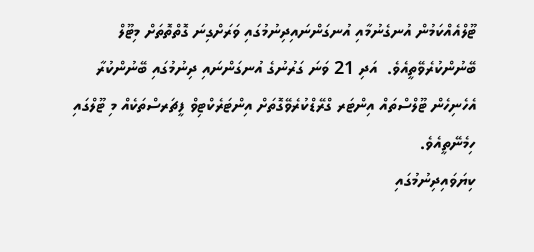ޓޫލްއެއްކަމުން އުނގެނުމާއި އުނގަންނައިދިނުމުގައި ވަރަށްގިނަ ގޮތްތޮތަށް މިޓޫލް ބޭނުންކުރެވޭތީއެވެ.  އަދި 21 ވަނަ ގަރުނުގެ އުނގަންނައި ދިނުމުގައި ބޭނުންކުރާ އެހެނިހެން ޓޫލްސްތައް އިންޓަރ ގްރޭޑްކުރެވޭގޮތަށް އިންޓަރެކްޓިވް ފީޗަރސްތަކެއް މި ޓޫލްގައި ހިމެނޭތީއެވެ.
ކިޔަވައިދިނުމުގައި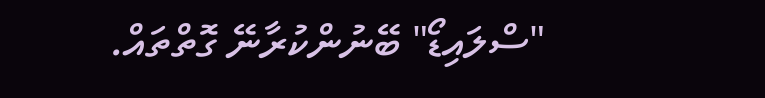"ސްލައިޑޯ" ބޭނުންކުރާނޭ ގޮތްތައް.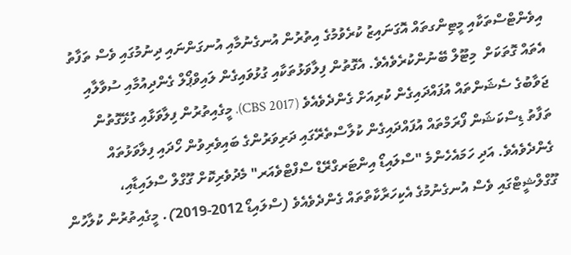އިވެންޓްސްތަކާއި މީޓިންގތައް އޮގަނައިޒު ކުރެވުމުގެ އިތުރުން އުނގެނުމާއި އުނގަންނައި ދިނުމުގައި ވެސް ތަފާތު އެތައް ގޮތަކަށް  މިޓޫލް ބޭނުންކުރެވެއެވެ. އެގޮތުން ފިލާވަޅުތަކާއި ގުޅުވައިގެން ލައިވްޕޯލް ގެންދިއުމާއި ސުވާލާއި ޖަވާބުގެ ސެޝަންތައް އުފައްދައިގެން ކުރިއަށް ގެންދެވެއެވެ (CBS 2017). މީގެއިތުރުން ފިލާވަޅާއި ގުޅޭގޮތުން ތަފާތު ޑިސްކަޝަން ފޯރަމްތައް އުފައްދައިގެން ކުލާސްތެރޭގައި ދަރިވަރުންގެ ބައިވެރިވުން ހޯދައި ފިލާވަޅުތައް ގެންދެވެއެވެ. އަދި ހަމައެހެންމެ "ސްލައިޑޯ އިންޓަރގްރޭޑް ސްފްޓްވެއަރ" މެދުވެރިކޮށް ގޫގްލް ސްލައިޑާއި، ގޫގްލްޝީޓްގައި ވެސް އުނގެނުމުގެ އެކިހަރާކާތްތައް ގެންދެވެއެވެ (ސްލައިޑޯ 2012-2019). މީގެއިތުރުން ކުލާހުން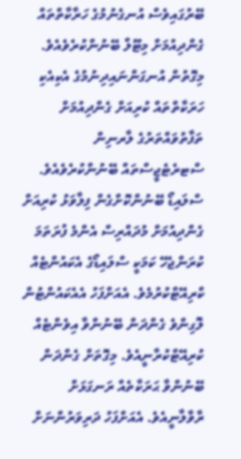ބޭރުގައިވެސް އުނގެނުމުގެ ހަރާކާތްތައް ގެންދިއުމަށް މިޓޫލް ބޭނުންކުރެވެއެވެ.
މިގޮތުން އުނގަންނައިދިނުމުގެ އެކިއެކި ހަރަކާތްތައް ކުރިއަށް ގެންދިއުމަށް ތަފާތުވައްތަރުގެ ލާރނިން ސްޓރެޓެޖީސްތައް ބޭނުންކުރެވެއެވެ. ސްލައިޑޯ ބޭނުންކޮށްގެން ފިލާވަޅު ކުރިއަށް ގެންދިއުމަށް މުދައްރިސް އެންމެ ފުރަތަމަ  ކުރަންޖެހޭ ކަމަކީ ސްލައިޑޯގެ އެކައުންޓެއް ކްރިއޭޓްކުރުމެވެ. އެއަށްފަހު އެއެކައުންޓުން ލޮގިންވެ ގެންދަން ބޭނުންވާ އިވެންޓެއް ކުރިއޭޓްކުރާނީއެވެ. މިގޮތަށް ގެންދަން ބޭނުންވާ ޙަރަކާތެއް ރަނގަޅަށް ރާވާލާނީއެވެ. އެއަށްފަހު ދަރިވަރުންނަށް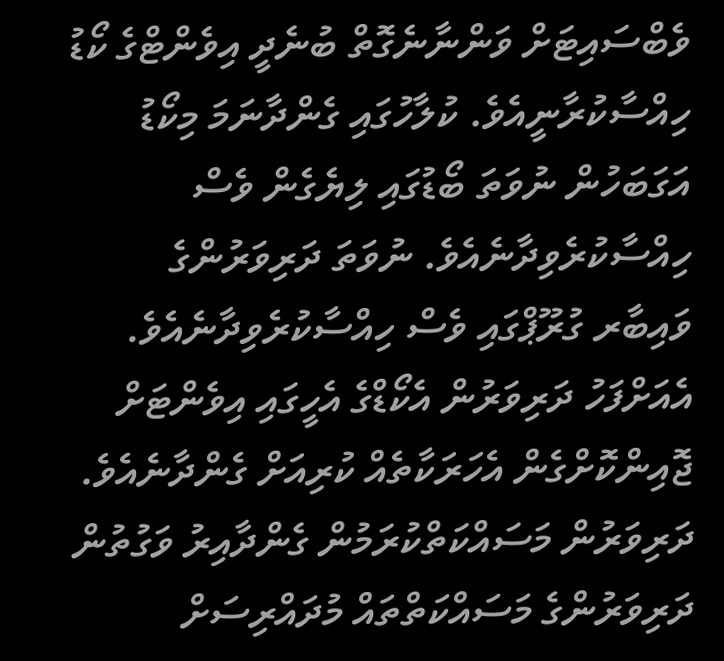ވެބްސައިޓަށް ވަންނާނެގޮތް ބުނެދީ އިވެންޓްގެ ކޯޑު ހިއްސާކުރާނީއެވެ. ކުލާހުގައި ގެންދާނަމަ މިކޯޑު އަގަބަހުން ނުވަތަ ބޯޑުގައި ލިޔެގެން ވެސް ހިއްސާކުރެވިދާނެއެވެ. ނުވަތަ ދަރިވަރުންގެ ވައިބާރ ގުރޫޕްގައި ވެސް ހިއްސާކުރެވިދާނެއެވެ.  އެއަށްފަހު ދަރިވަރުން އެކޯޑްގެ އެހީގައި އިވެންޓަށް ޖޮއިންކޮށްގެން އެހަރަކާތެއް ކުރިއަށް ގެންދާނެއެވެ.
ދަރިވަރުން މަސައްކަތްކުރަމުން ގެންދާއިރު ވަގުތުން ދަރިވަރުންގެ މަސައްކަތްތައް މުދައްރިސަށް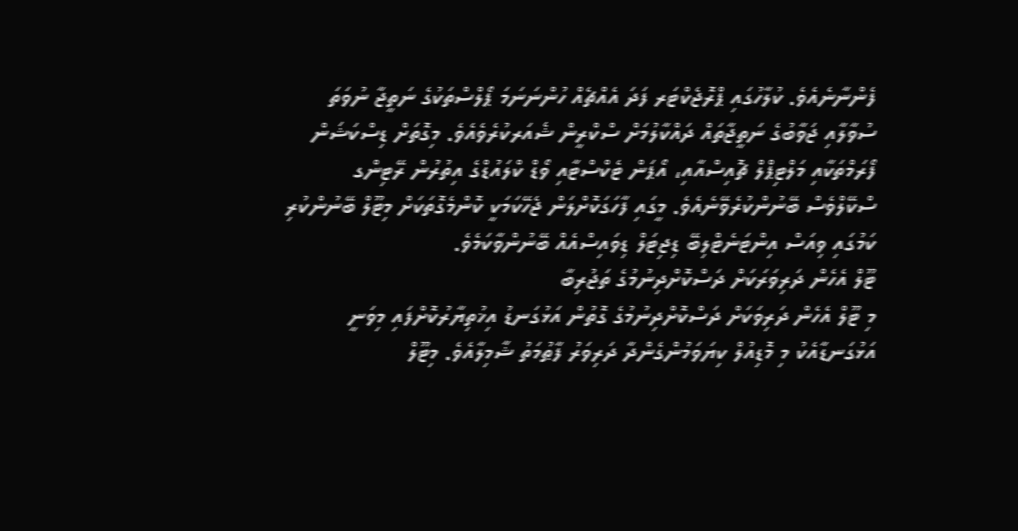ފެންނާނެއެވެ. ކުލާހުގައި ޕްރޮޖެކްޓަރ ފަދަ އެއްޗެއް ހުންނަނަމަ ޕޯލްސްތަކުގެ ނަތީޖާ ނުވަތަ ސުވާލާއި ޖަވާބުގެ ނަތީޖާތައް ދައްކާލުމަށް ސްކްރީން ޝެއަރކުރެވެއެވެ. މިގޮތަށް ޑިސްކަޝަން ފޯރަމްތަކާއި މަލްޓިޕްލް ޗޮއިސްއާއި، އޯޕަން ޓެކްސްޓާއި ވޯޑް ކްލައުޑްގެ އިތުރުން ރޭޓިންގ ސްކޭލްވެސް ބޭނުންކުރެވޭނެއެވެ. މީގައި ފާހަގަކޮށްލަން ޖެހޭކަމަކީ ކޮންމެގޮތަކަށް މިޓޫލް ބޭނުންކުރި ކަމުގައި ވިއަސް އިންޓަނެޓްލިބޭ ޑިޖިޓަލް ޑިވައިސްއެއް ބޭނުންވާކަމެވެ.
ޓޫލް އެހެން ދަރިވަރަކަށް ދަސްކޮށްދިނުމުގެ ތަޖުރިބާ
މި ޓޫލް އެހެން ދަރިވަކަށް ދަސްކޮށްދިނުމުގެ ގޮތުން އަޅުގަނޑު އިޚުތިޔާރުކޮށްފައި މިވަނީ އަޅުގަނޑާއެކު މި މޮޑިއުލް ކިޔަވަމުންގެންދާ ދަރިވަރު ފާޠުމަތު ޝާމިލާއެވެ. މިޓޫލް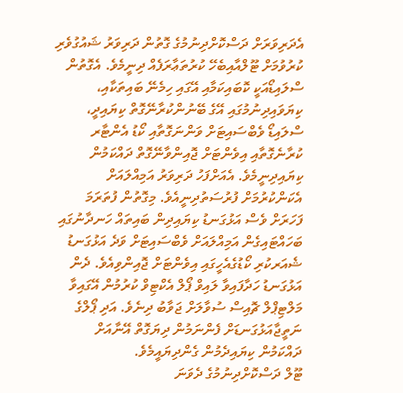އެދަރިވަރަށް ދަސްކޮށްދިނުމުގެ ގޮތުން ދަރިވަރު ޝައުގުވެރި ކުރުވުމަށް ޓޫލްއާއިބެހޭ ކުރުތަޢާރަފެއް ދިނީމެވެ. އެގޮތުން ސްލައިޑޯއަކީ ކޮބައިކަމާއި އޭގައި ހިމެނޭ ބައިތަކާއި، ކިޔަވައިދިނުމުގައި އޭގެ ބޭނުންކުރާނޭގޮތް ކިޔައިދީ، ސްލައިޑޯ ވެބްސައިޓަށް ވަންނަގޮތާއި ކޯޑު އެންޓާރ ކުރާނެގޮތާއި އިވެންޓަށް ޖޮއިންވާނޭގޮތް ދައްކަމުން ކިޔައިދިނީމެވެ. އެއަށްފަހު ދަރިވަރު އަމިއްލައަށް އެކަންކުރުމަށް ފުރުސަތުދިނީއެވެ. މިގޮތުން ފުތަރަމަ ފަހަރަށް ވެސް އަޅުގަނޑު ކިޔައިދިން ބައިތައް ހަނދާނުގައި ބަހައްޓައިގެން އަމިއްލައަށް ވެބްސައިޓަށް ވަދެ އަޅުގަނޑު ޝެއަރކުރި ކޯޑުގެއެހީގައި އިވެންޓަށް ޖޮއިންވިއެވެ. ދެން އަޅުގަނޑު ހަދާފައިވާ ލައިވް ޕޯލް އެކްޓިވް ކުރުމުން އޭގައިވާ މަލްޓިޕްލް ޗޮއިސް ސުވާލަށް ޖަވާބު ދިނެވެ. އަދި ޕޯލްގެ ނަތީޖާއަޅުގަނޑަށް ފެންނަމުން ދިޔަގޮތް އޭނާއަށް ދައްކަމުން ކިޔައިދެމުން ގެންދިޔައީމެވެ.
ޓޫލް ދަސްކޮށްދިނުމުގެ ދެވަނަ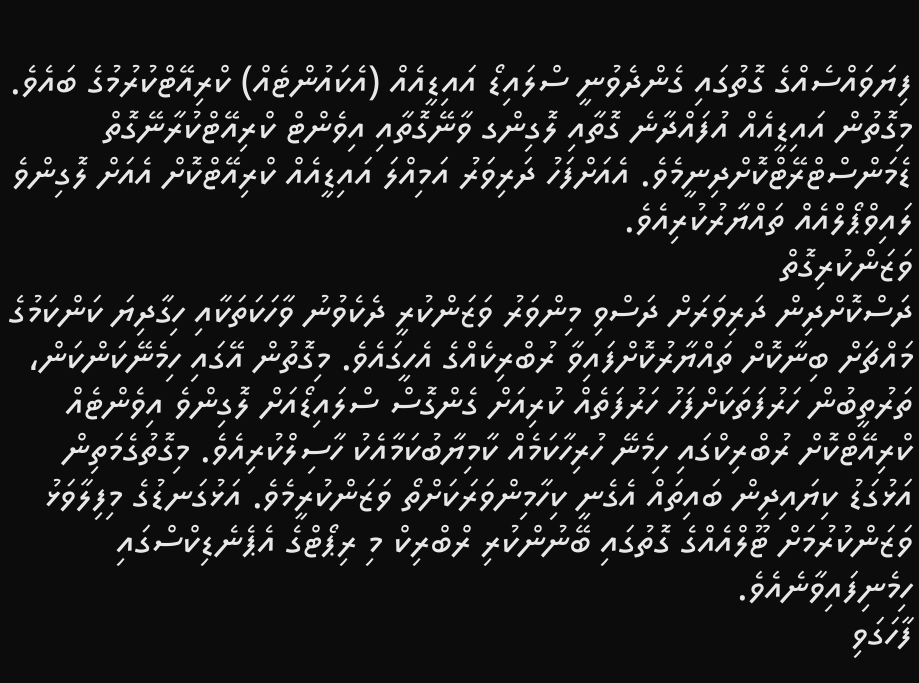ފިޔަވައްސެއްގެ ގޮތުގައި ގެންދެވުނީ ސްލައިޑޯ އައިޑީއެއް (އެކައުންޓެއް) ކްރިއޭޓްކުރުމުގެ ބައެވެ. މިގޮތުން އައިޑީއެއް އުފައްދާނެ ގޮތާއި ލޮގިންގ ވާނޭގޮތާއި އިވެންޓް ކްރިއޭޓްކުރާނޭގޮތް ޑެމަންސްޓްރޭޓްކޮށްދިނީމެވެ. އެއަށްފަހު ދަރިވަރު އަމިއްލަ އައިޑީއެއް ކްރިއޭޓްކޮށް އެއަށް ލޮގިންވެ ލައިވްޕޯލްއެއް ތައްޔާރުކުރިއެވެ.
ވަޒަންކުރިގޮތް
ދަސްކޮށްދިން ދަރިވަރަށް ދަސްވި މިންވަރު ވަޒަންކުރީ ދެކެވުނު ވާހަކަތަކާއި ހިގާދިޔަ ކަންކަމުގެ މައްޗަށް ބިނާކޮށް ތައްޔާރުކޮށްފައިވާ ރުބްރިކެއްގެ އެހީގައެވެ. މިގޮތުން އޭގައި ހިމެނޭކަންކަން، ތަރުތީބުން ހަރުފަތަކަށްފަހު ހަރުފަތެއް ކުރިއަށް ގެންގޮސް ސްލައިޑޯއަށް ލޮގިންވެ އިވެންޓެއް ކްރިއޭޓްކޮށް ރުބްރިކްގައި ހިމެނޭ ހުރިހާކަމެއް ކާމިޔާބުކަމާއެކު ހާސިލްކުރިއެވެ. މިގޮތުގެމަތިން އަޅުގަޑު ކިޔައިދިން ބައިތައް އެގެނީ ކިހާމިންވަރަކަށްތޯ ވަޒަންކުރީމެވެ. އަޅުގަނޑުގެ މިފިލާވަޅު ވަޒަންކުރުމަށް ޓޫލްއެއްގެ ގޮތުގައި ބޭނުންކުރި ރްބްރިކް މި ރިޕޯޓްގެ އެޕެނެޑިކްސްގައި ހިމެނިފައިވާނެއެވެ.
ފާހަގަވި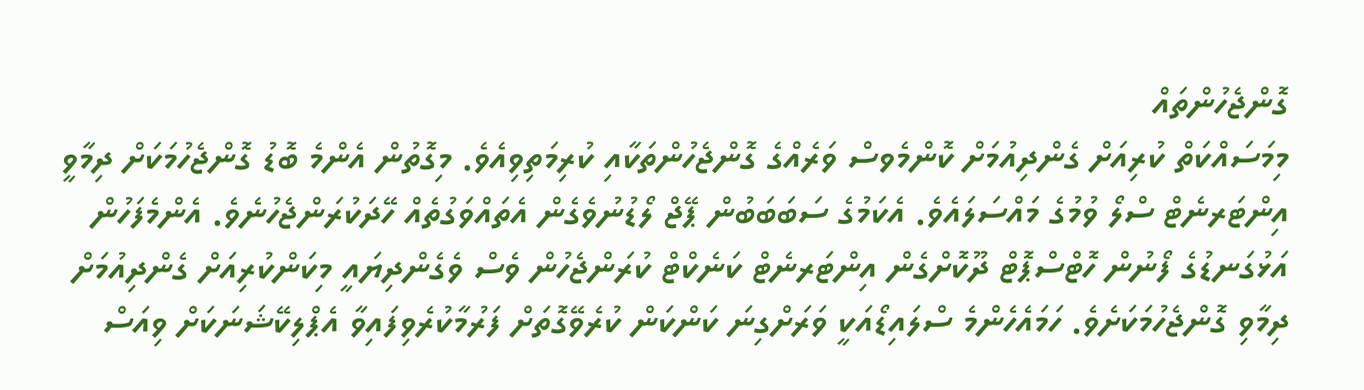ގޮންޖެހުންތައް
މިމަސައްކަތް ކުރިއަށް ގެންދިއުމަށް ކޮންމެވސް ވަރެއްގެ ގޮންޖެހުންތަކާއި ކުރިމަތިވިއެވެ. މިގޮތުން އެންމެ ބޮޑު ގޮންޖެހުމަކަށް ދިމާވީ އިންޓަރނެޓް ސްލޯ ވުމުގެ މައްސަލައެވެ. އެކަމުގެ ސަބަބަބުން ޕޭޖް ލޯޑުނުވެގެން އެތައްވަގުތެއް ހޭދަކުރަންޖެހުނެވެ. އެންމެފަހުން އަޅުގަނޑުގެ ފޯނުން ހޮޓްސްޕޮޓް ދޫކޮށްގެން އިންޓަރނެޓް ކަނެކްޓް ކުރަންޖެހުން ވެސް ވެގެންދިޔައީ މިކަންކުރިއަށް ގެންދިއުމަށް ދިމާވި ގޮންޖެހުމަކަށެވެ. ހަމައެހެންމެ ސްލައިޑޯއަކީ ވަރަށްގިނަ ކަންކަން ކުރެވޭގޮތަށް ފަރުމާކުރެވިފައިވާ އެޕްލިކޭޝަނަކަށް ވިއަސް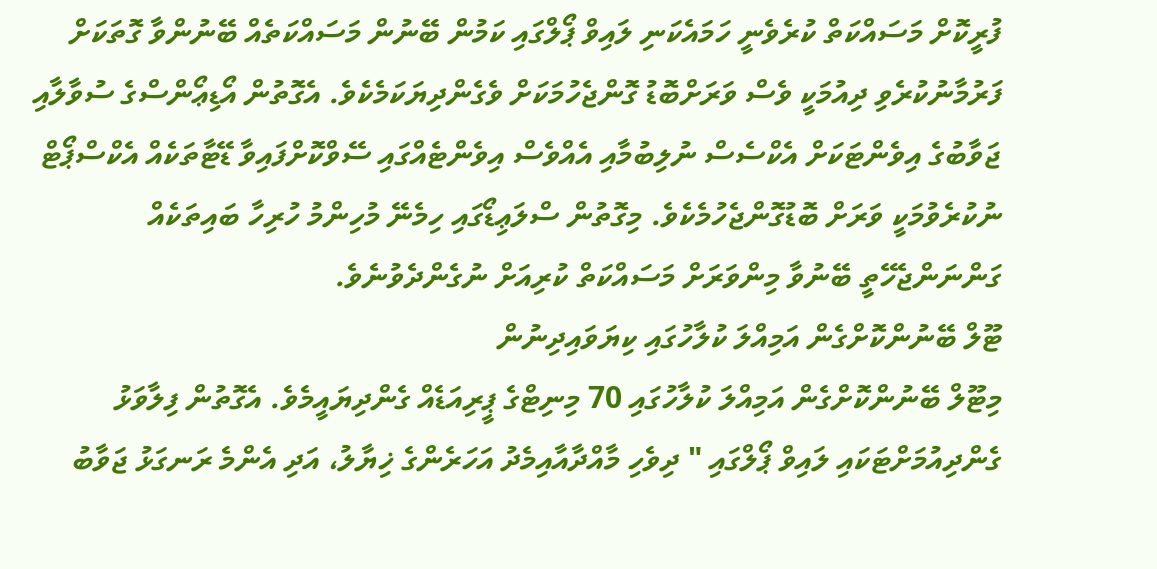ފުރީކޮށް މަސައްކަތް ކުރެވެނީ ހަމައެކަނި ލައިވް ޕޯލްގައި ކަމުން ބޭނުން މަސައްކަތެއް ބޭނުންވާ ގޮތަކަށް ފަރުމާނުކުރެވި ދިއުމަކީ ވެސް ވަރަށްބޮޑު ގޮންޖެހުމަކަށް ވެގެންދިޔަކަމެކެވެ. އެގޮތުން އޯޑިޢޯންސްގެ ސުވާލާއި ޖަވާބުގެ އިވެންޓަކަށް އެކްސެސް ނުލިބުމާއި އެއްވެސް އިވެންޓެއްގައި ސޭވްކޮށްފައިވާ ޑޭޓާތަކެއް އެކްސްޕޯޓް ނުކުރެވުމަކީ ވަރަށް ބޮޑުގޮންޖެހުމެކެވެ. މިގޮތުން ސްލަޢިޑޯގައި ހިމެނޭ މުހިންމު ހުރިހާ ބައިތަކެއް ގަންނަންޖެހޭތީ ބޭނުވާ މިންވަރަށް މަސައްކަތް ކުރިއަށް ނުގެންދެވުނެވެ.
ޓޫލް ބޭނުންކޮށްގެން އަމިއްލަ ކުލާހުގައި ކިޔަވައިދިނުން
މިޓޫލް ބޭނުންކޮށްގެން އަމިއްލަ ކުލާހުގައި 70 މިނިޓްގެ ޕީރިއަޑެއް ގެންދިޔައީމެވެ. އެގޮތުން ފިލާވަޅު ގެންދިއުމަށްޓަކައި ލައިވް ޕޯލްގައި " ދިވެހި މާއްދާއާއިމެދު އަހަރެންގެ ޚިޔާލު، އަދި އެންމެ ރަނގަޅު ޖަވާބު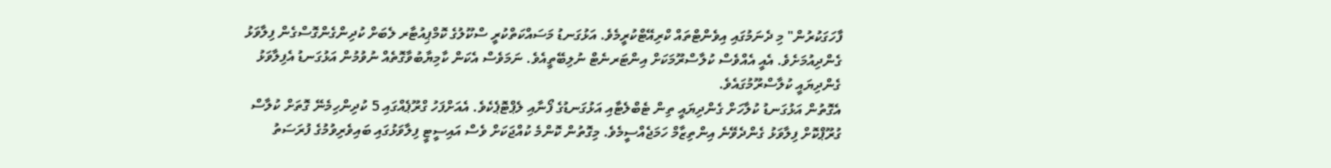ފާހަގަކުރުން" މި ދެނަމުގައި އިވެންޓްތައް ކްރިއޭޓްކުރީމެވެ. އަޅުގަނޑު މަސައްކަތްކުރީ ސްކޫލުގެ ކޮމްޕިއުޓާރ ލެބަށް ކުދިންގެންގޮސްގެން ފިލާވަޅު ގެންދިއުމަށެވެ. އެއީ އެއްވެސް ކުލާސްރޫމަކަށް އިންޓަރނެޓް ނުލިބޭތީއެވެ. ނަމަވެސް އެކަން ކާމިޔާބުވާގޮތެއް ނުވުމުން އަޅުގަނޑު އެފިލާވަޅު ގެންދިޔައީ ކުލާސްރޫމުގައެވެ.
އެގޮތުން އަޅުގަނޑު ކުލާހަށް ގެންދިޔައީ ތިން ޓެބްލެޓާއި އަޅުގަނޑުގެ ފޯނާއި ލެޕްޓޮޕެކެވެ. އެއަށްފަހު ގްރޫޕެއްގައި 5 ކުދިންހިމެނޭ ގޮތަށް ކުލާސް ގުރޫޕްކޮށް ފިލާވަޅު ގެންދެވޭނެ އިންތިޒާމް ހަމަޖެއްސީމެވެ. މިގޮތުން ކޮންމެ ކުއްޖަކަށް ވެސް އައިސީޓީ ފިލާވަޅުގައި ބައިވެރިވުމުގެ ފުރަސަތު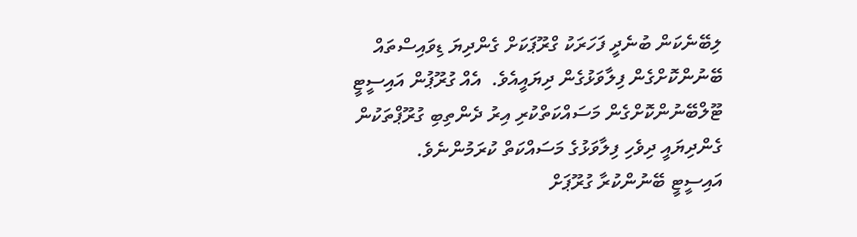ލިބޭނެކަން ބުނެދީ ފަހަރަކު ގްރޫޕަކަށް ގެންދިޔަ ޑިވައިސްތައް ބޭނުންކޮށްގެން ފިލާވަޅުގެން ދިޔައީއެވެ.  އެއް ގުރޫޕުން އައިސީޓީ ޓޫލްބޭނުންކޮށްގެން މަސައްކަތްކުރި އިރު ދެންތިބި ގުރޫޕްތަކުން ގެންދިޔައީ ދިވެހި ފިލާވަޅުގެ މަސައްކަތް ކުރަމުންނެވެ.
އައިސީޓީ ބޭނުންކުރާ ގުރޫޕަށް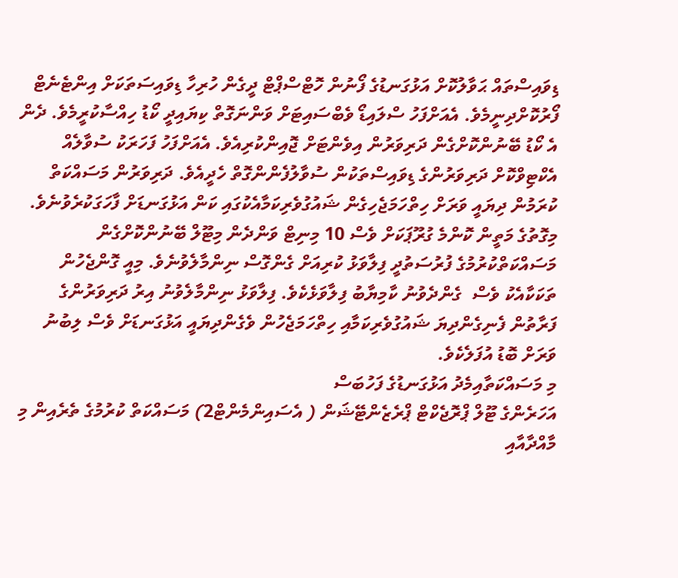ޑިވައިސްތައް ޙަވާލުކޮށް އަޅުގަނޑުގެ ފޯނުން ހޮޓްސްޕްޓް ދީގެން ހުރިހާ ޑިވައިސަތަކަށް އިންޓެނެޓް ފޯރުކޮށްދިނީމެވެ. އެއަށްފަހު ސްލައިޑޯ ވެބްސައިޓަށް ވަންނަގޮތް ކިޔައިދީ ކޯޑު ހިއްސާކުރީމެވެ. ދެން އެ ކޯޑު ބޭނުންކޮށްގެން ދަރިވަރުން އިވެންޓަށް ޖޮއިންކުރިއެވެ. އެއަށްފަހު ފަހަރަކު ސުވާލެއް އެކްޓިވްކޮށް ދަރިވަރުންގެ ޑިވައިސްތަކުން ސުވާލުފެންންގޮތް ހެދީއެވެ. ދަރިވަރުން މަސައްކަތް ކުރަމުން ދިޔައީ ވަރަށް ހިތްހަމަޖެހިގެން ޝައުގުވެރިކަމާއެކުގައި ކަން އަޅުގަނޑަށް ފާހަގަކުރެވުނެވެ. މިގޮތުގެ މަތީން ކޮންމެ ގުރޫޕަކަށް ވެސް 10 މިނިޓް ވަންދެން މިޓޫލް ބޭނުންކޮށްގެން މަސައްކަތްކުރުމުގެ ފުރުސަތުދީ ފިލާވަޅު ކުރިއަށް ގެންގޮސް ނިންމާލެވުނެވެ. މިއީ ގޮންޖެހުން ތަކަކާއެކު ވެސް  ގެންދެވުނު ކާމިޔާބު ފިލާވަޅެކެވެ. ފިލާވަޅު ނިންމާލެވުނު އިރު ދަރިވަރުންގެ ފަރާތުން ފެނިގެންދިޔަ ޝައުގުވެރިކަމާއި ހިތްހަމަޖެހުން ވެގެންދިޔައީ އަޅުގަނޑަށް ވެސް ލިބުނު ވަރަށް ބޮޑު އުފަލެކެވެ.
މި މަސައްކަތާއިމެދު އަޅުގަނޑުގެ ފަހުބަސް
އަހަރެންގެ ޓޫލް ޕްރޮޖެކްޓް ޕްރެޒެންޓޭޝަން ( އެސައިންމެންޓް2) މަސައްކަތް ކުރުމުގެ ތެރެއިން މި މާއްދާއާއި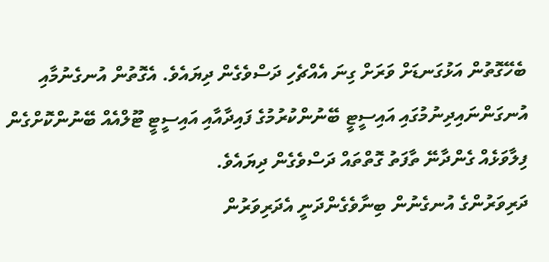ބެހޭގޮތުން އަޅުގަނޑަށް ވަރަށް ގިނަ އެއްޗެހި ދަސްވެގެން ދިޔައެވެ. އެގޮތުން އުނގެނުމާއި އުނގަންނައިދިނުމުގައި އައިސީޓީ ބޭނުންކުރުމުގެ ފައިދާއާއި އައިސީޓީ ޓޫލްއެއް ބޭނުންކޮށްގެން ފިލާވަޅެއް ގެންދާނޭ ތާފަތު ގޮތްތައް ދަސްވެގެން ދިޔައެވެ.
ދަރިވަރުންގެ އުނގެނުން ބިނާވެގެންދަނީ އެދަރިވަރުން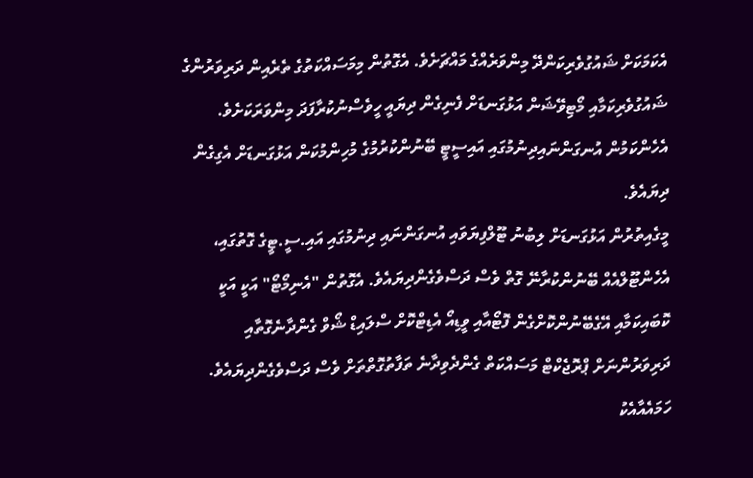އެކަމަކަށް ޝައުގުވެރިކަންދޭ މިންވަރެއްގެ މައްޗަށެވެ. އެގޮތުން މިމަސައްކަތުގެ ތެރެއިން ދަރިވަރުންގެ ޝައުގުވެރިކަމާއި މޯޓިވޭޝަން އަޅުގަނޑަށް ފެނިގެން ދިޔައީ ހީވެސްނުކުރާފަދަ މިންވަރަކަށެވެ. އެހެންކަމުން އުނގަންނައިދިނުމުގައި އައިސީޓީ ބޭނުންކުރުމުގެ މުހިންމުކަން އަޅުގަނޑަށް އެގިގެން ދިޔައެވެ.
މީގެއިތުރުން އަޅުގަނޑަށް ލިބުނު ޓޫލްފިޔަވައި އުނގަންނައި ދިނުމުގައި އައި.ސީ.ޓީގެ ގޮތުގައި، އެހެންޓޫލްއެއް ބޭނުންކުރާނޭ ގޮތް ވެސް ދަސްވެގެންދިޔައެވެ. އެގޮތުން "އެނިމޯޓޯ" އަކީ އަކީ ކޮބައިކަމާއި އޭގެބޭނުންކޮށްގެން ފޮޓޯއާއި ވީޑިއޯ އެޑިޓްކޮށް ސްލައިޑް ޝޯވް ގެންދާނެގޮތާއި ދަރިވަރުންނަށް ޕްރޮޖެކްޓް މަސައްކަތް ގެންދެވިދާނެ ތަފާތުގޮތްތަށް ވެސް ދަސްވެގެންދިޔައެވެ.
ހަމައެއާއެކު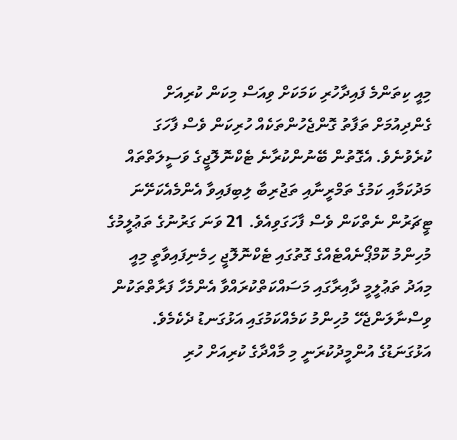މިއީ ކިތަންމެ ފައިދާހުރި ކަމަކަށް ވިއަސް މިކަން ކުރިއަށް ގެންދިއުމަށް ތަފާތު ގޮންޖެހުންތަކެއް ހުރިކަން ވެސް ފާހަގަ ކުރެވުނެވެ. އެގޮތުން ބޭނުންކުރާނެ ޓެކްނޮލޮޖީގެ ވަސީލަތްތައް މަދުކަމާއި ކަމުގެ ތަމްރީނާއި ތަޖުރިބާ ލިބިފައިވާ އެންމެއެކަށޭނަ ޓީޗަރުން ނެތްކަން ވެސް ފާހަގަވިއެވެ. 21 ވަނަ ގަރުނުގެ ތަޢުލީމުގެ މުހިންމު ކޮމްޕޯނެއްޓެއްގެ ގޮތުގައި ޓެކްނޮލޮޖީ ހިމެނިފައިވާތީ މިއީ މިއަދު ތަޢުލީމީ ދާއިރާގައި މަސައްކަތްކުރައްވާ އެންމެހާ ފަރާތްތަކުން ވިސްނާލަންޖެހޭ މުހިންމު ކަމެއްކަމުގައި އަޅުގަނޑު ދެކެމެވެ.
އަޅުގަނަޑުގެ އުންމީދުކުރަނީ މި މާއްދާގެ ކުރިއަށް ހުރި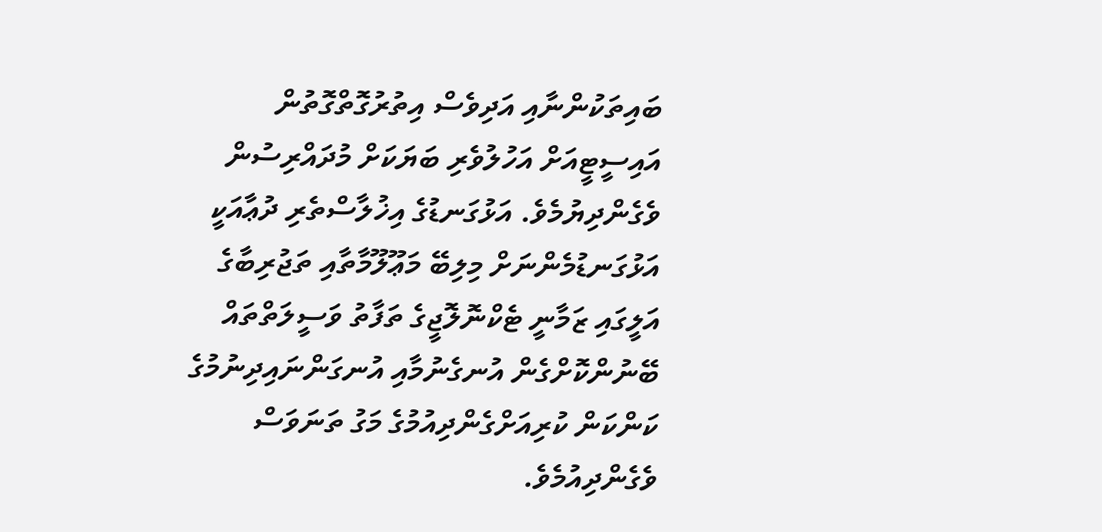ބައިތަކުންނާއި އަދިވެސް އިތުރުގޮތްގޮތުން އައިސީޓީއަށް އަހުލުވެރި ބަޔަކަށް މުދައްރިސުން ވެގެންދިޔުމެވެ. އަޅުގަނޑުގެ އިޚުލާސްތެރި ދުޢާއަކީ އަޅުގަނޑުމެންނަށް މިލިބޭ މަޢޫލޫމާތާއި ތަޖުރިބާގެ އަލީގައި ޒަމާނީ ޓެކްނޮލޮޖީގެ ތަފާތު ވަސީލަތްތައް ބޭނުންކޮށްގެން އުނގެނުމާއި އުނގަންނައިދިނުމުގެ ކަންކަން ކުރިއަށްގެންދިއުމުގެ މަގު ތަނަވަސް ވެގެންދިއުމެވެ.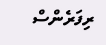ރިފަރެންސް